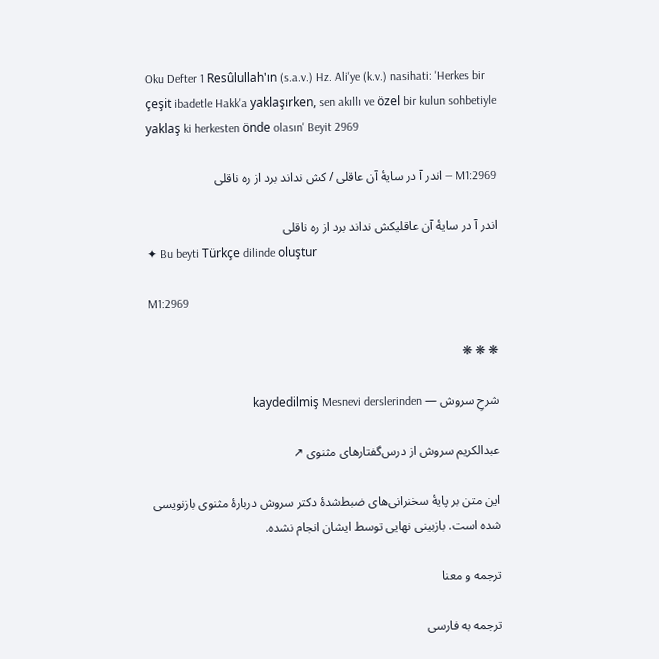Oku Defter 1 Resûlullah'ın (s.a.v.) Hz. Ali'ye (k.v.) nasihati: 'Herkes bir çeşit ibadetle Hakk'a yaklaşırken, sen akıllı ve özel bir kulun sohbetiyle yaklaş ki herkesten önde olasın' Beyit 2969

M1:2969 — اندر آ در سایهٔ آن عاقلی / کش نداند برد از ره ناقلی

اندر آ در سایهٔ آن عاقلیکش نداند برد از ره ناقلی
✦ Bu beyti Türkçe dilinde oluştur

M1:2969

❋ ❋ ❋

شرحِ سروش — kaydedilmiş Mesnevi derslerinden

عبدالکریم سروش از درس‌گفتارهای مثنوی ↗

این متن بر پایهٔ سخنرانی‌های ضبط‌شدهٔ دکتر سروش دربارهٔ مثنوی بازنویسی شده است. بازبینی نهایی توسط ایشان انجام نشده.

ترجمه و معنا

ترجمه به فارسی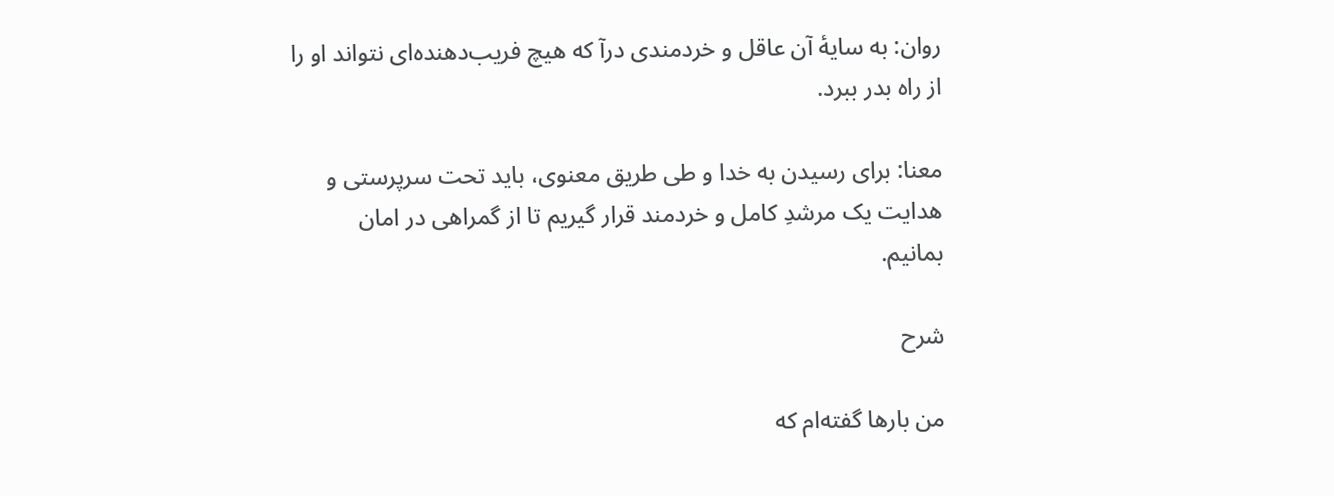روان: به سایهٔ آن عاقل و خردمندی درآ که هیچ فریب‌دهنده‌ای نتواند او را از راه بدر ببرد.

معنا: برای رسیدن به خدا و طی طریق معنوی، باید تحت سرپرستی و هدایت یک مرشدِ کامل و خردمند قرار گیریم تا از گمراهی در امان بمانیم.

شرح

من بارها گفته‌ام که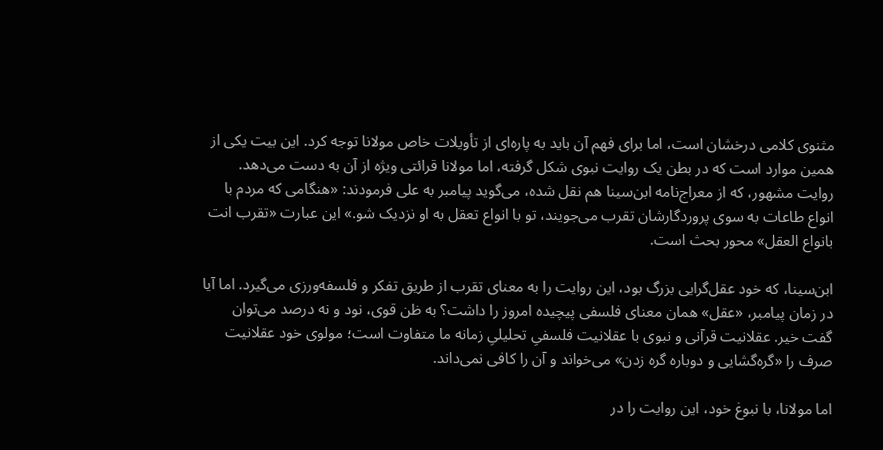مثنوی کلامی درخشان است، اما برای فهم آن باید به پاره‌ای از تأویلات خاص مولانا توجه کرد. این بیت یکی از همین موارد است که در بطن یک روایت نبوی شکل گرفته، اما مولانا قرائتی ویژه از آن به دست می‌دهد. روایت مشهور، که از معراج‌نامه ابن‌سینا هم نقل شده، می‌گوید پیامبر به علی فرمودند: «هنگامی که مردم با انواع طاعات به سوی پروردگارشان تقرب می‌جویند، تو با انواع تعقل به او نزدیک شو.» این عبارت «تقرب انت بانواع العقل» محور بحث است.

ابن‌سینا، که خود عقل‌گرایی بزرگ بود، این روایت را به معنای تقرب از طریق تفکر و فلسفه‌ورزی می‌گیرد. اما آیا در زمان پیامبر، «عقل» همان معنای فلسفی پیچیده امروز را داشت؟ به ظن قوی، نود و نه درصد می‌توان گفت خیر. عقلانیت قرآنی و نبوی با عقلانیت فلسفیِ تحلیلیِ زمانه ما متفاوت است؛ مولوی خود عقلانیت صرف را «گره‌گشایی و دوباره گره زدن» می‌خواند و آن را کافی نمی‌داند.

اما مولانا، با نبوغ خود، این روایت را در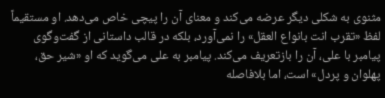مثنوی به شکلی دیگر عرضه می‌کند و معنای آن را پیچی خاص می‌دهد. او مستقیماً لفظ «تقرب انت بانواع العقل» را نمی‌آورد، بلکه در قالب داستانی از گفت‌وگوی پیامبر با علی، آن را بازتعریف می‌کند. پیامبر به علی می‌گوید که او «شیر حق، پهلوان و پردل» است، اما بلافاصله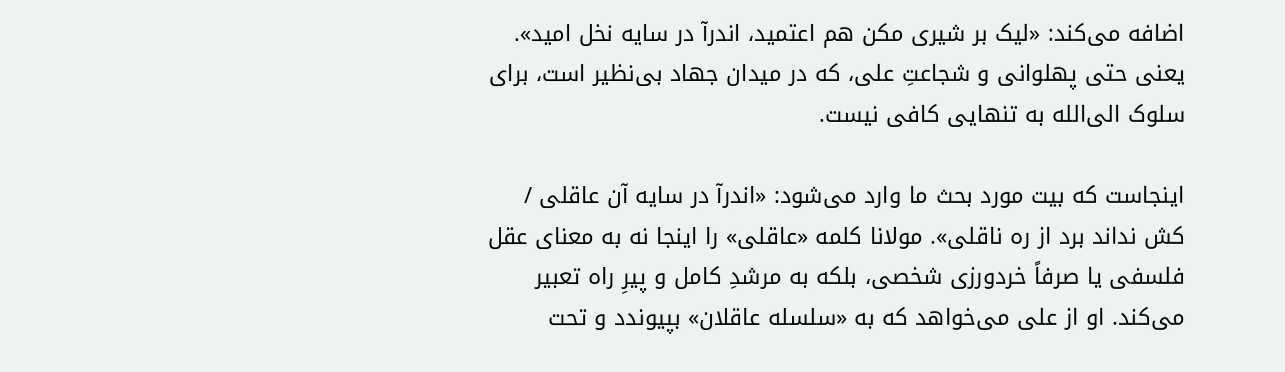اضافه می‌کند: «لیک بر شیری مکن هم اعتمید، اندرآ در سایه نخل امید». یعنی حتی پهلوانی و شجاعتِ علی، که در میدان جهاد بی‌نظیر است، برای سلوک الی‌الله به تنهایی کافی نیست.

اینجاست که بیت مورد بحث ما وارد می‌شود: «اندرآ در سایه آن عاقلی / کش نداند برد از ره ناقلی». مولانا کلمه «عاقلی» را اینجا نه به معنای عقل فلسفی یا صرفاً خردورزی شخصی، بلکه به مرشدِ کامل و پیرِ راه تعبیر می‌کند. او از علی می‌خواهد که به «سلسله عاقلان» بپیوندد و تحت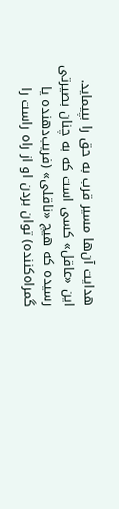هدایت آن‌ها مسیر قرب به حق را بپیماید. این «عاقل» کسی است که به چنان بصیرتی رسیده که هیچ «ناقلی» (فریب‌دهنده یا گمراه‌کننده) توان بردن او از راه راست را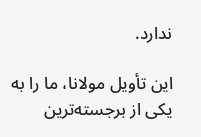ندارد.

این تأویل مولانا، ما را به یکی از برجسته‌ترین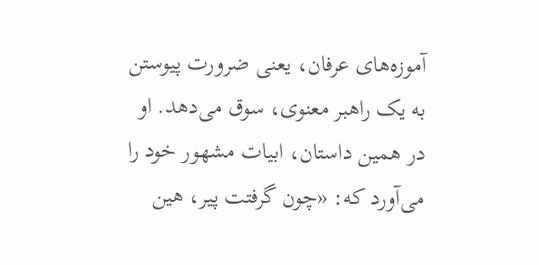آموزه‌های عرفان، یعنی ضرورت پیوستن به یک راهبر معنوی، سوق می‌دهد. او در همین داستان، ابیات مشهور خود را می‌آورد که: «چون گرفتت پیر، هین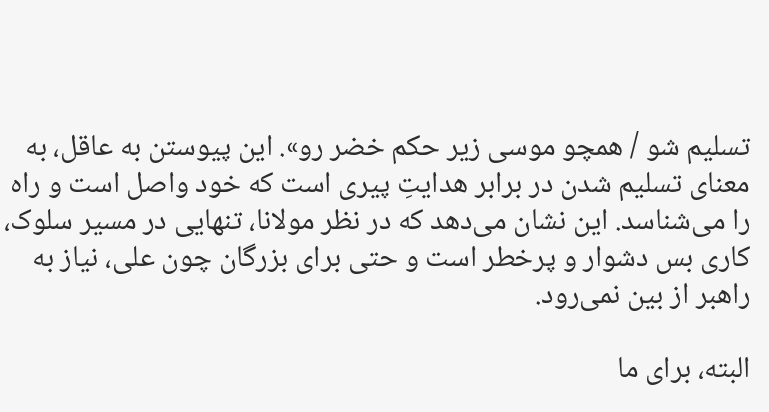تسلیم شو / همچو موسی زیر حکم خضر رو». این پیوستن به عاقل، به معنای تسلیم شدن در برابر هدایتِ پیری است که خود واصل است و راه را می‌شناسد. این نشان می‌دهد که در نظر مولانا، تنهایی در مسیر سلوک، کاری بس دشوار و پرخطر است و حتی برای بزرگان چون علی، نیاز به راهبر از بین نمی‌رود.

البته، برای ما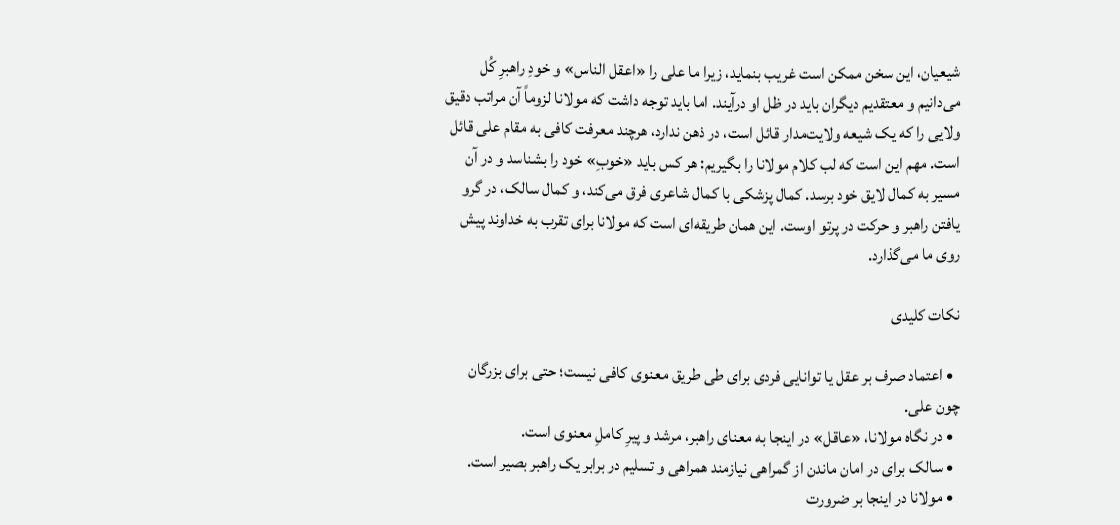شیعیان، این سخن ممکن است غریب بنماید، زیرا ما علی را «اعقل الناس» و خودِ راهبرِ کُل می‌دانیم و معتقدیم دیگران باید در ظل او درآیند. اما باید توجه داشت که مولانا لزوماً آن مراتب دقیق ولایی را که یک شیعه ولایت‌مدار قائل است، در ذهن ندارد، هرچند معرفت کافی به مقام علی قائل است. مهم این است که لب کلام مولانا را بگیریم: هر کس باید «خوبِ» خود را بشناسد و در آن مسیر به کمال لایق خود برسد. کمال پزشکی با کمال شاعری فرق می‌کند، و کمال سالک، در گرو یافتن راهبر و حرکت در پرتو اوست. این همان طریقه‌ای است که مولانا برای تقرب به خداوند پیش روی ما می‌گذارد.

نکات کلیدی

  • اعتماد صرف بر عقل یا توانایی فردی برای طی طریق معنوی کافی نیست؛ حتی برای بزرگان چون علی.
  • در نگاه مولانا، «عاقل» در اینجا به معنای راهبر، مرشد و پیرِ کاملِ معنوی است.
  • سالک برای در امان ماندن از گمراهی نیازمند همراهی و تسلیم در برابر یک راهبر بصیر است.
  • مولانا در اینجا بر ضرورت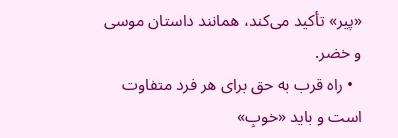«پیر» تأکید می‌کند، همانند داستان موسی و خضر.
  • راه قرب به حق برای هر فرد متفاوت است و باید «خوبِ»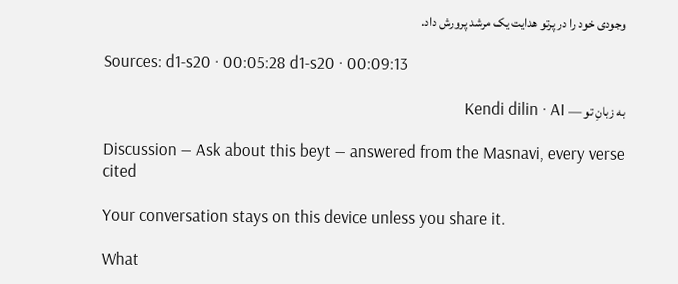وجودی خود را در پرتو هدایت یک مرشد پرورش داد.

Sources: d1-s20 · 00:05:28 d1-s20 · 00:09:13

به زبانِ تو — Kendi dilin · AI

Discussion — Ask about this beyt — answered from the Masnavi, every verse cited

Your conversation stays on this device unless you share it.

What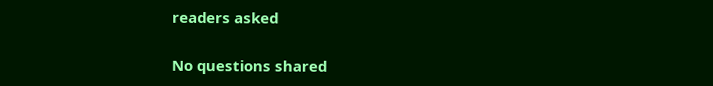readers asked

No questions shared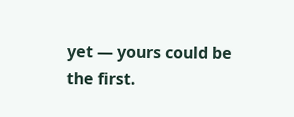yet — yours could be the first.